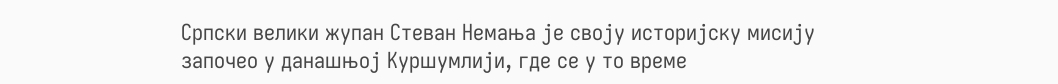Српски велики жупан Стеван Немања је своју историјску мисију започео у данашњој Куршумлији, где се у то време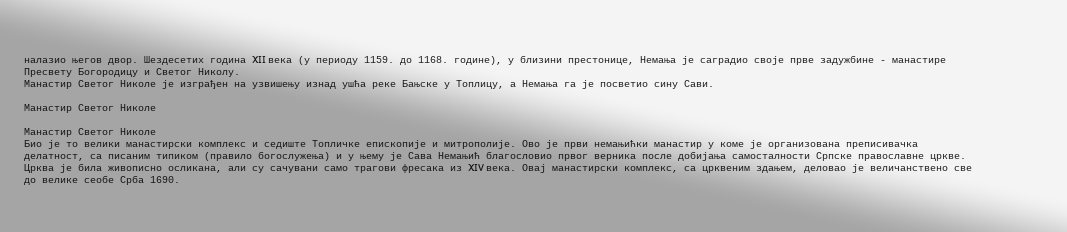налазио његов двор. Шездесетих година XII века (у периоду 1159. до 1168. године), у близини престонице, Немања је саградио своје прве задужбине - манастире Пресвету Богородицу и Светог Николу.
Манастир Светог Николе је изграђен на узвишењу изнад ушћа реке Бањске у Топлицу, а Немања га је посветио сину Сави.

Манастир Светог Николе

Манастир Светог Николе
Био је то велики манастирски комплекс и седиште Топличке епископије и митрополије. Ово је први немањићки манастир у коме је организована преписивачка делатност, са писаним типиком (правило богослужења) и у њему је Сава Немањић благословио првог верника после добијања самосталности Српске православне цркве. Црква је била живописно осликана, али су сачувани само трагови фресака из XIV века. Овај манастирски комплекс, са црквеним здањем, деловао је величанствено све до велике сеобе Срба 1690.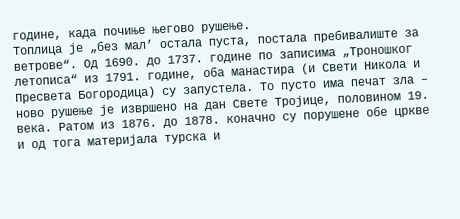године, када почиње његово рушење.
Топлица је „без мал’ остала пуста, постала пребивалиште за ветрове“. Од 1690. до 1737. године по записима „Троношког летописа“ из 1791. године, оба манастира (и Свети Никола и Пресвета Богородица) су запустела. То пусто има печат зла – ново рушење је извршено на дан Свете Тројице, половином 19. века. Ратом из 1876. до 1878. коначно су порушене обе цркве и од тога материјала турска и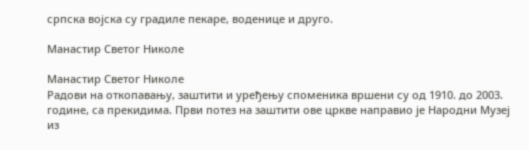српска војска су градиле пекаре, воденице и друго.

Манастир Светог Николе

Манастир Светог Николе
Радови на откопавању, заштити и уређењу споменика вршени су од 1910. до 2003. године, са прекидима. Први потез на заштити ове цркве направио је Народни Музеј из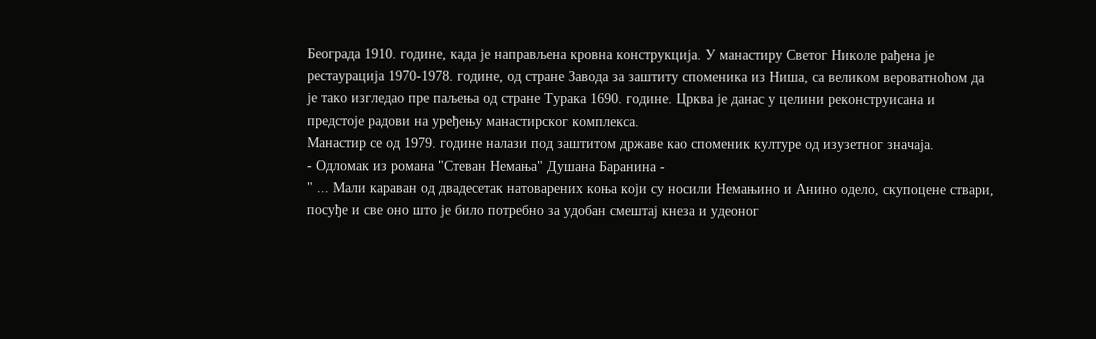Београда 1910. године, када је направљена кровна конструкција. У манастиру Светог Николе рађена је рестаурација 1970-1978. године, од стране Завода за заштиту споменика из Ниша, са великом вероватноћом да је тако изгледао пре паљења од стране Турака 1690. године. Црква је данас у целини реконструисана и предстоје радови на уређењу манастирског комплекса.
Манастир се од 1979. године налази под заштитом државе као споменик културе од изузетног значаја.
- Одломак из романа "Стеван Немања" Душана Баранина -
" ... Мали караван од двадесетак натоварених коња који су носили Немањино и Анино одело, скупоцене ствари, посуђе и све оно што је било потребно за удобан смештај кнеза и удеоног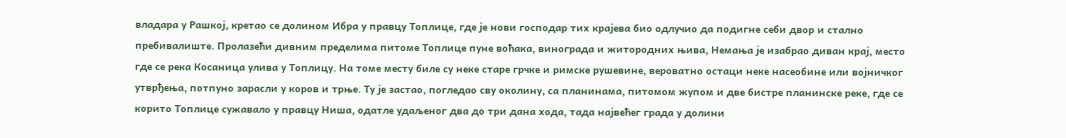владара у Рашкој, кретао се долином Ибра у правцу Топлице, где је нови господар тих крајева био одлучио да подигне себи двор и стално пребивалиште. Пролазећи дивним пределима питоме Топлице пуне воћака, винограда и житородних њива, Немања је изабрао диван крај, место где се река Косаница улива у Топлицу. На томе месту биле су неке старе грчке и римске рушевине, вероватно остаци неке насеобине или војничког утврђења, потпуно зарасли у коров и трње. Ту је застао, погледао сву околину, са планинама, питомом жупом и две бистре планинске реке, где се корито Топлице сужавало у правцу Ниша, одатле удаљеног два до три дана хода, тада највећег града у долини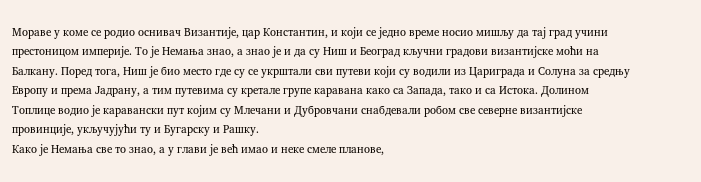Мораве у коме се родио оснивач Византије, цар Константин, и који се једно време носио мишљу да тај град учини престоницом империје. То је Немања знао, а знао је и да су Ниш и Београд кључни градови византијске моћи на Балкану. Поред тога, Ниш је био место где су се укрштали сви путеви који су водили из Цариграда и Солуна за средњу Европу и према Јадрану, а тим путевима су кретале групе каравана како са Запада, тако и са Истока. Долином Топлице водио је каравански пут којим су Млечани и Дубровчани снабдевали робом све северне византијске провинције, укључујући ту и Бугарску и Рашку.
Како је Немања све то знао, а у глави је већ имао и неке смеле планове,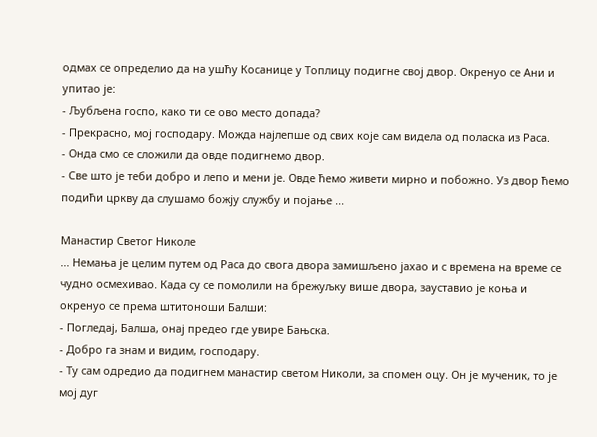одмах се определио да на ушћу Косанице у Топлицу подигне свој двор. Окренуо се Ани и упитао је:
- Љубљена госпо, како ти се ово место допада?
- Прекрасно, мој господару. Можда најлепше од свих које сам видела од поласка из Раса.
- Онда смо се сложили да овде подигнемо двор.
- Све што је теби добро и лепо и мени је. Овде ћемо живети мирно и побожно. Уз двор ћемо подићи цркву да слушамо божју службу и појање ...

Манастир Светог Николе
... Немања је целим путем од Раса до свога двора замишљено јахао и с времена на време се чудно осмехивао. Када су се помолили на брежуљку више двора, зауставио је коња и окренуо се према штитоноши Балши:
- Погледај, Балша, онај предео где увире Бањска.
- Добро га знам и видим, господару.
- Ту сам одредио да подигнем манастир светом Николи, за спомен оцу. Он је мученик, то је мој дуг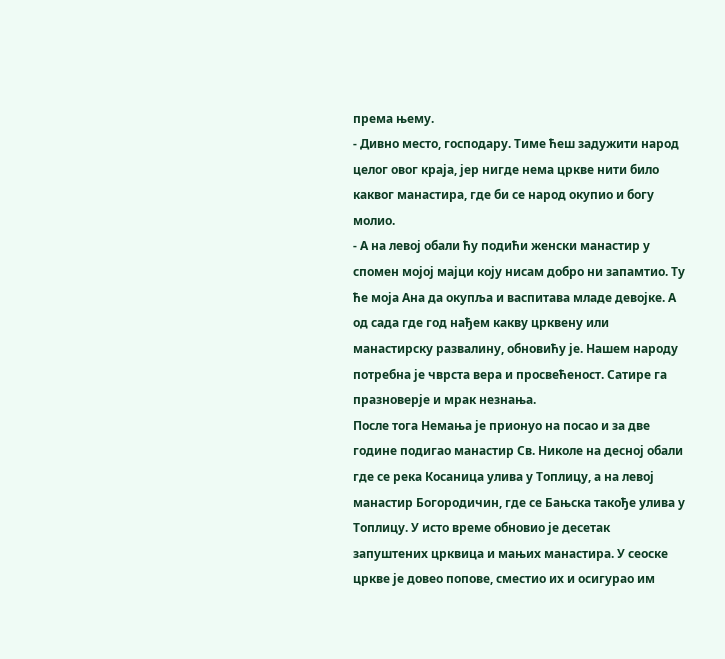према њему.
- Дивно место, господару. Тиме ћеш задужити народ целог овог краја, јер нигде нема цркве нити било каквог манастира, где би се народ окупио и богу молио.
- А на левој обали ћу подићи женски манастир у спомен мојој мајци коју нисам добро ни запамтио. Ту ће моја Ана да окупља и васпитава младе девојке. А од сада где год нађем какву црквену или манастирску развалину, обновићу је. Нашем народу потребна је чврста вера и просвећеност. Сатире га празноверје и мрак незнања.
После тога Немања је прионуо на посао и за две године подигао манастир Св. Николе на десној обали где се река Косаница улива у Топлицу, а на левој манастир Богородичин, где се Бањска такође улива у Топлицу. У исто време обновио је десетак запуштених црквица и мањих манастира. У сеоске цркве је довео попове, сместио их и осигурао им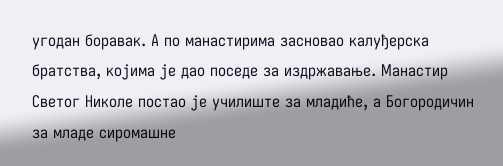угодан боравак. А по манастирима засновао калуђерска братства, којима је дао поседе за издржавање. Манастир Светог Николе постао је училиште за младиће, а Богородичин за младе сиромашне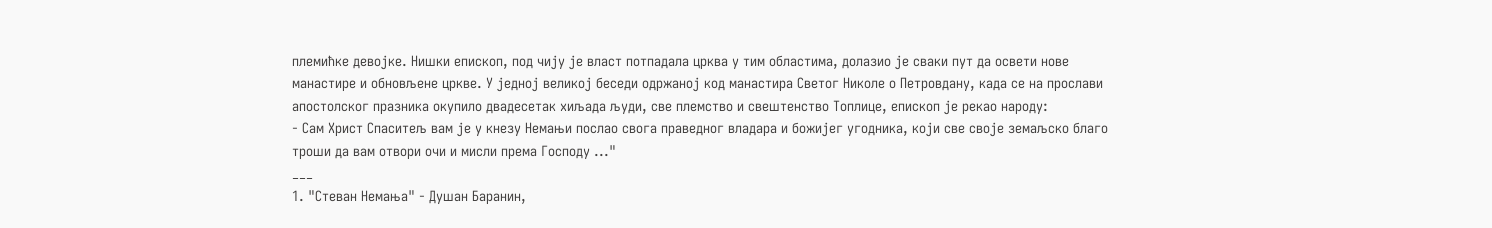племићке девојке. Нишки епископ, под чију је власт потпадала црква у тим областима, долазио је сваки пут да освети нове манастире и обновљене цркве. У једној великој беседи одржаној код манастира Светог Николе о Петровдану, када се на прослави апостолског празника окупило двадесетак хиљада људи, све племство и свештенство Топлице, епископ је рекао народу:
- Сам Христ Спаситељ вам је у кнезу Немањи послао свога праведног владара и божијег угодника, који све своје земаљско благо троши да вам отвори очи и мисли према Господу ..."
___
1. "Стеван Немања" - Душан Баранин,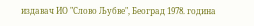издавач ИО "Слово Љубве", Београд 1978. година